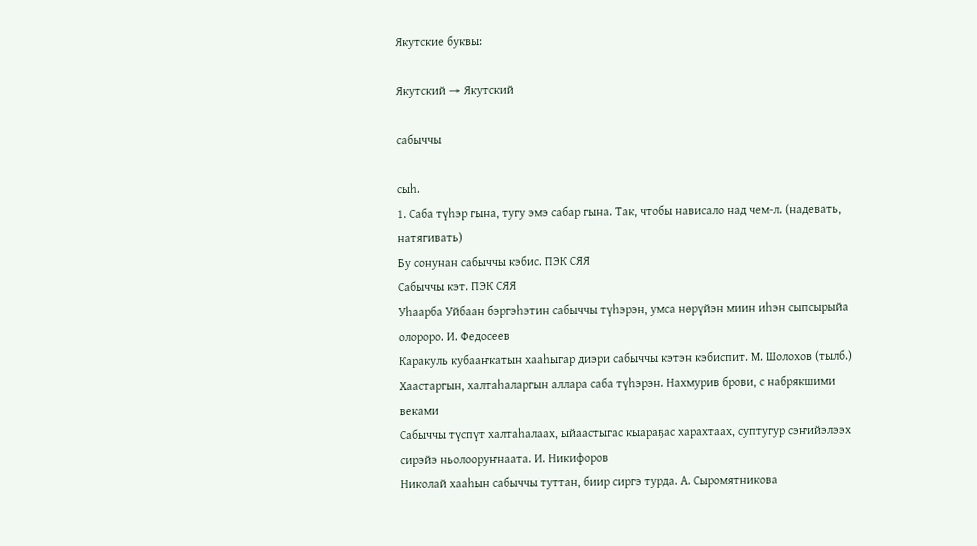Якутские буквы:

Якутский → Якутский

сабыччы

сыһ.
1. Саба түһэр гына, тугу эмэ сабар гына. Так, чтобы нависало над чем-л. (надевать, натягивать)
Бу сонунан сабыччы кэбис. ПЭК СЯЯ
Сабыччы кэт. ПЭК СЯЯ
Уһаарба Уйбаан бэргэһэтин сабыччы түһэрэн, умса нөрүйэн миин иһэн сыпсырыйа олороро. И. Федосеев
Каракуль кубааҥкатын хааһыгар диэри сабыччы кэтэн кэбиспит. М. Шолохов (тылб.)
Хаастаргын, халтаһаларгын аллара саба түһэрэн. Нахмурив брови, с набрякшими веками
Сабыччы түспүт халтаһалаах, ыйаастыгас кыараҕас харахтаах, суптугур сэҥийэлээх сирэйэ ньолооруҥнаата. И. Никифоров
Николай хааһын сабыччы туттан, биир сиргэ турда. А. Сыромятникова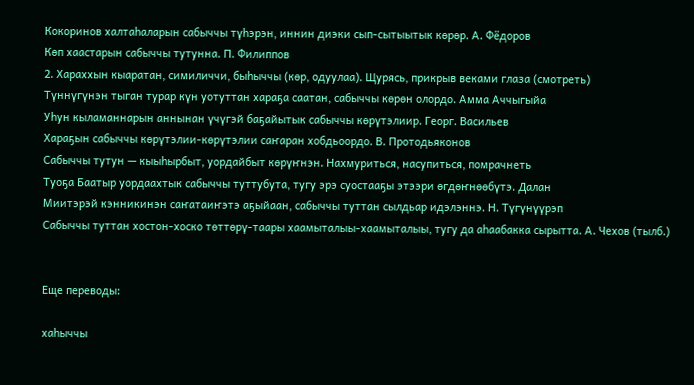Кокоринов халтаһаларын сабыччы түһэрэн, иннин диэки сып-сытыытык көрөр. А. Фёдоров
Көп хаастарын сабыччы тутунна. П. Филиппов
2. Хараххын кыаратан, симиличчи, быһыччы (көр, одуулаа). Щурясь, прикрыв веками глаза (смотреть)
Түннүгүнэн тыган турар күн уотуттан хараҕа саатан, сабыччы көрөн олордо. Амма Аччыгыйа
Уһун кыламаннарын аннынан үчүгэй баҕайытык сабыччы көрүтэлиир. Георг. Васильев
Хараҕын сабыччы көрүтэлии-көрүтэлии саҥаран хобдьоордо. В. Протодьяконов
Сабыччы тутун — кыыһырбыт, уордайбыт көрүҥнэн. Нахмуриться, насупиться, помрачнеть
Туоҕа Баатыр уордаахтык сабыччы туттубута, тугу эрэ суостааҕы этээри өгдөҥнөөбүтэ. Далан
Миитэрэй кэнникинэн саҥатаиҥэтэ аҕыйаан, сабыччы туттан сылдьар идэлэннэ. Н. Түгүнүүрэп
Сабыччы туттан хостон-хоско төттөрү-таары хаамыталыы-хаамыталыы, тугу да аһаабакка сырытта. А. Чехов (тылб.)


Еще переводы:

хаһыччы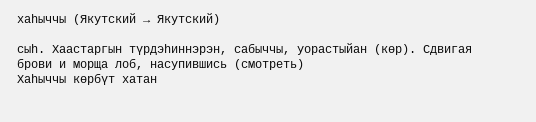хаһыччы (Якутский → Якутский)

сыһ. Хаастаргын түрдэһиннэрэн, сабыччы, уорастыйан (көр). Сдвигая брови и морща лоб, насупившись (смотреть)
Хаһыччы көрбүт хатан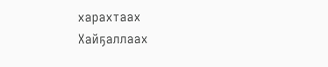харахтаах Хайҕаллаах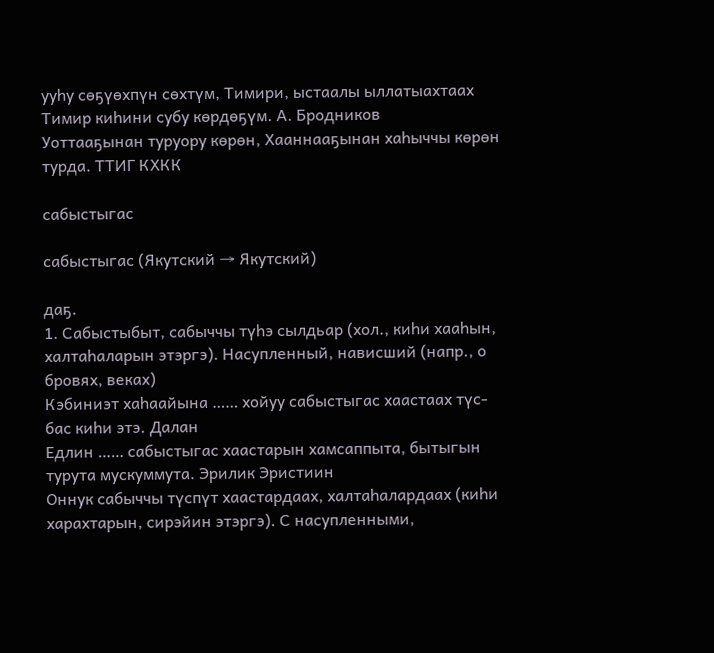ууһу сөҕүөхпүн сөхтүм, Тимири, ыстаалы ыллатыахтаах Тимир киһини субу көрдөҕүм. А. Бродников
Уоттааҕынан туруору көрөн, Хааннааҕынан хаһыччы көрөн турда. ТТИГ КХКК

сабыстыгас

сабыстыгас (Якутский → Якутский)

даҕ.
1. Сабыстыбыт, сабыччы түһэ сылдьар (хол., киһи хааһын, халтаһаларын этэргэ). Насупленный, нависший (напр., о бровях, веках)
Кэбиниэт хаһаайына …… хойуу сабыстыгас хаастаах түс-бас киһи этэ. Далан
Едлин …… сабыстыгас хаастарын хамсаппыта, бытыгын турута мускуммута. Эрилик Эристиин
Оннук сабыччы түспүт хаастардаах, халтаһалардаах (киһи харахтарын, сирэйин этэргэ). С насупленными,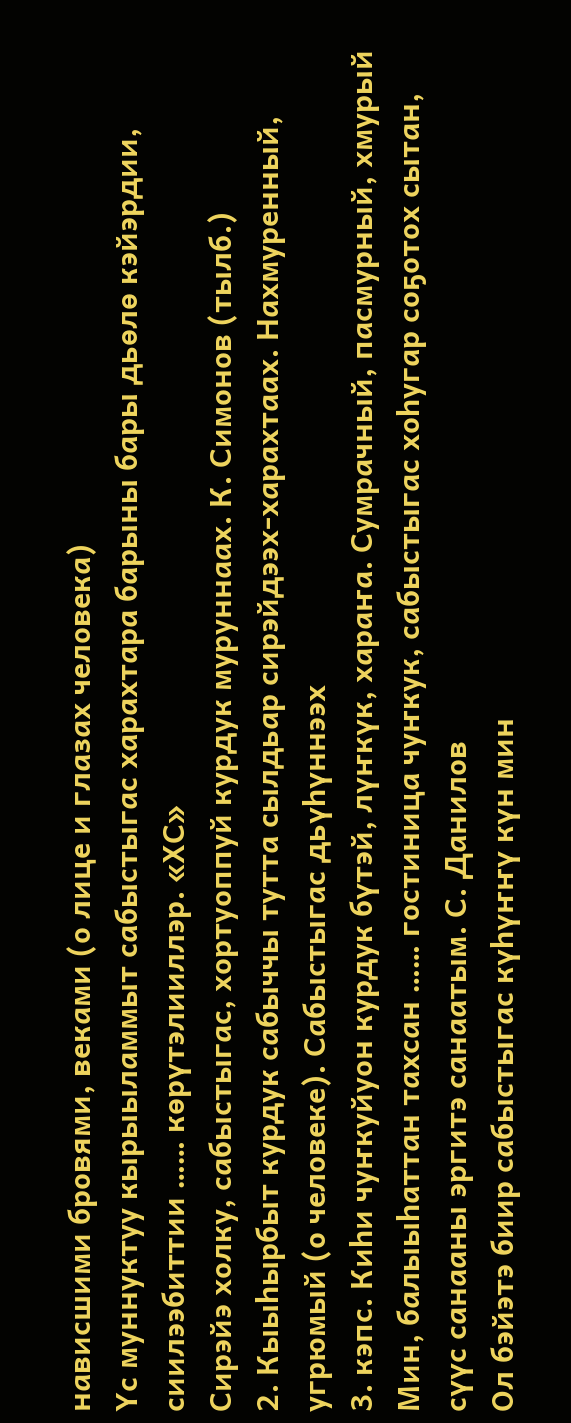нависшими бровями, веками (о лице и глазах человека)
Үс муннуктуу кырыыламмыт сабыстыгас харахтара барыны бары дьөлө кэйэрдии, сиилээбиттии …… көрүтэлииллэр. «ХС»
Сирэйэ холку, сабыстыгас, хортуоппуй курдук муруннаах. К. Симонов (тылб.)
2. Кыыһырбыт курдук сабыччы тутта сылдьар сирэйдээх-харахтаах. Нахмуренный, угрюмый (о человеке). Сабыстыгас дьүһүннээх
3. кэпс. Киһи чуҥкуйуон курдук бүтэй, лүҥкүк, хараҥа. Сумрачный, пасмурный, хмурый
Мин, балыыһаттан тахсан …… гостиница чуҥкук, сабыстыгас хоһугар соҕотох сытан, сүүс санааны эргитэ санаатым. С. Данилов
Ол бэйэтэ биир сабыстыгас күһүҥҥү күн мин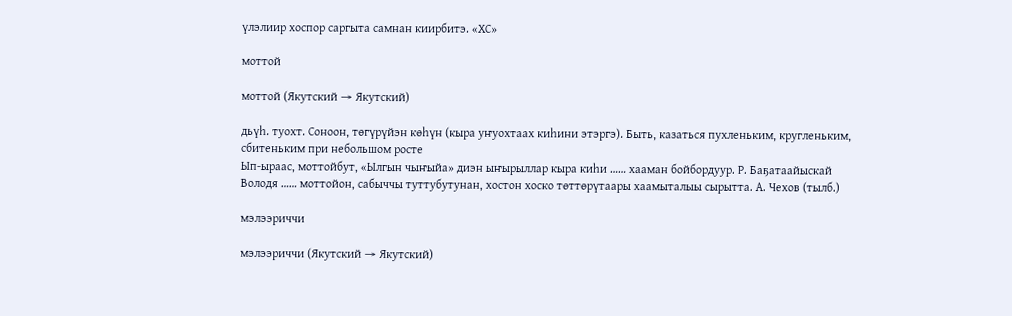үлэлиир хоспор саргыта самнан киирбитэ. «ХС»

моттой

моттой (Якутский → Якутский)

дьүһ. туохт. Соноон, төгүрүйэн көһүн (кыра уҥуохтаах киһини этэргэ). Быть, казаться пухленьким, кругленьким, сбитеньким при небольшом росте
Ып-ыраас, моттойбут, «Ылгын чыҥыйа» диэн ыҥырыллар кыра киһи …… хааман бойбордуур. Р. Баҕатаайыскай
Володя …… моттойон, сабыччы туттубутунан, хостон хоско төттөрүтаары хаамыталыы сырытта. А. Чехов (тылб.)

мэлээриччи

мэлээриччи (Якутский → Якутский)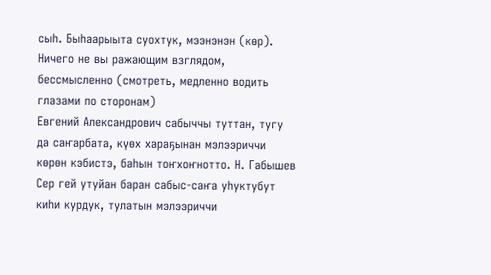сыһ. Быһаарыыта суохтук, мээнэнэн (көр). Ничего не вы ражающим взглядом, бессмысленно (смотреть, медленно водить глазами по сторонам)
Евгений Александрович сабыччы туттан, тугу да саҥарбата, күөх хараҕынан мэлээриччи көрөн кэбистэ, баһын тоҥхоҥнотто. Н. Габышев
Сер гей утуйан баран сабыс-саҥа уһуктубут киһи курдук, тулатын мэлээриччи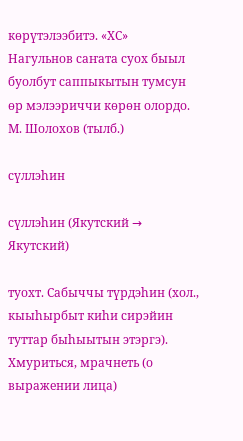көрүтэлээбитэ. «ХС»
Нагульнов саҥата суох быыл буолбут саппыкытын тумсун өр мэлээриччи көрөн олордо. М. Шолохов (тылб.)

сүллэһин

сүллэһин (Якутский → Якутский)

туохт. Сабыччы түрдэһин (хол., кыыһырбыт киһи сирэйин туттар быһыытын этэргэ). Хмуриться, мрачнеть (о выражении лица)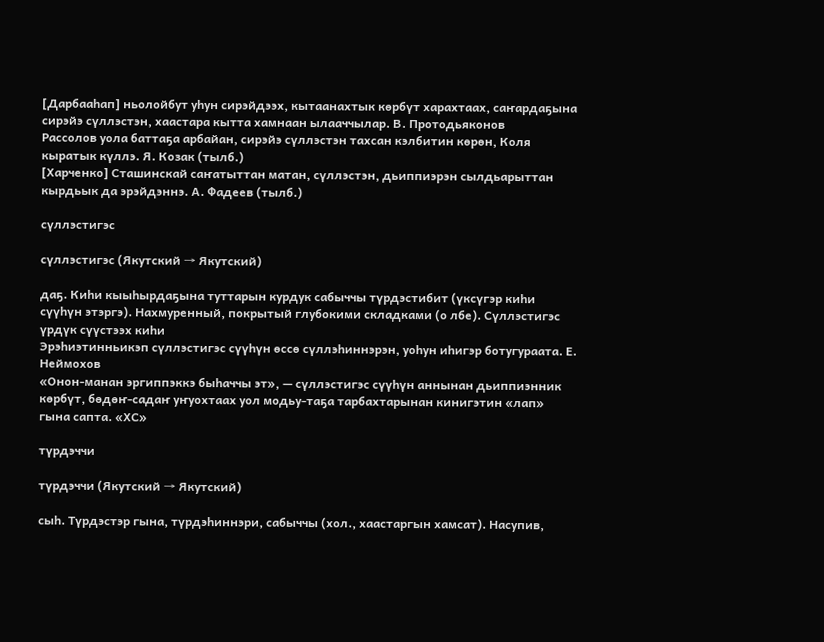[Дарбааһап] ньолойбут уһун сирэйдээх, кытаанахтык көрбүт харахтаах, саҥардаҕына сирэйэ сүллэстэн, хаастара кытта хамнаан ылааччылар. В. Протодьяконов
Рассолов уола баттаҕа арбайан, сирэйэ сүллэстэн тахсан кэлбитин көрөн, Коля кыратык күллэ. Я. Козак (тылб.)
[Харченко] Сташинскай саҥатыттан матан, сүллэстэн, дьиппиэрэн сылдьарыттан кырдьык да эрэйдэннэ. А. Фадеев (тылб.)

сүллэстигэс

сүллэстигэс (Якутский → Якутский)

даҕ. Киһи кыыһырдаҕына туттарын курдук сабыччы түрдэстибит (үксүгэр киһи сүүһүн этэргэ). Нахмуренный, покрытый глубокими складками (о лбе). Сүллэстигэс үрдүк сүүстээх киһи
Эрэһиэтинньикэп сүллэстигэс сүүһүн өссө сүллэһиннэрэн, уоһун иһигэр ботугураата. Е. Неймохов
«Онон-манан эргиппэккэ быһаччы эт», — сүллэстигэс сүүһүн аннынан дьиппиэнник көрбүт, бөдөҥ-садаҥ уҥуохтаах уол модьу-таҕа тарбахтарынан кинигэтин «лап» гына сапта. «ХС»

түрдэччи

түрдэччи (Якутский → Якутский)

сыһ. Түрдэстэр гына, түрдэһиннэри, сабыччы (хол., хаастаргын хамсат). Насупив,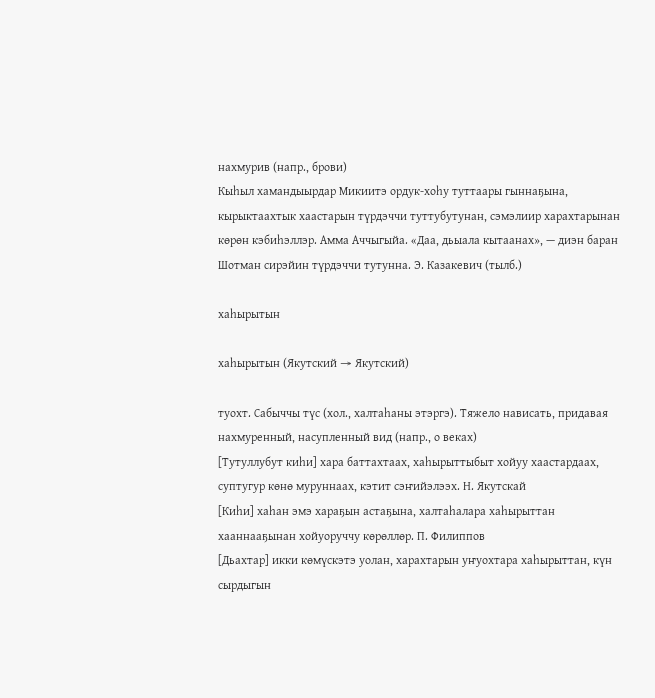нахмурив (напр., брови)
Кыһыл хамандыырдар Микиитэ ордук-хоһу туттаары гыннаҕына, кырыктаахтык хаастарын түрдэччи туттубутунан, сэмэлиир харахтарынан көрөн кэбиһэллэр. Амма Аччыгыйа. «Даа, дьыала кытаанах», — диэн баран Шотман сирэйин түрдэччи тутунна. Э. Казакевич (тылб.)

хаһырытын

хаһырытын (Якутский → Якутский)

туохт. Сабыччы түс (хол., халтаһаны этэргэ). Тяжело нависать, придавая нахмуренный, насупленный вид (напр., о веках)
[Тутуллубут киһи] хара баттахтаах, хаһырыттыбыт хойуу хаастардаах, суптугур көнө муруннаах, кэтит сэҥийэлээх. Н. Якутскай
[Киһи] хаһан эмэ хараҕын астаҕына, халтаһалара хаһырыттан хааннааҕынан хойуоруччу көрөллөр. П. Филиппов
[Дьахтар] икки көмүскэтэ уолан, харахтарын уҥуохтара хаһырыттан, күн сырдыгын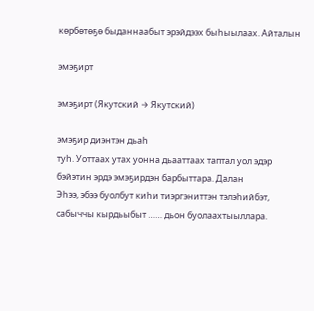көрбөтөҕө быданнаабыт эрэйдээх быһыылаах. Айталын

эмэҕирт

эмэҕирт (Якутский → Якутский)

эмэҕир диэнтэн дьаһ
туһ. Уоттаах утах уонна дьааттаах таптал уол эдэр бэйэтин эрдэ эмэҕирдэн барбыттара. Далан
Эһээ, эбээ буолбут киһи тиэргэниттэн тэлэһийбэт, сабыччы кырдьыбыт …… дьон буолаахтыыллара.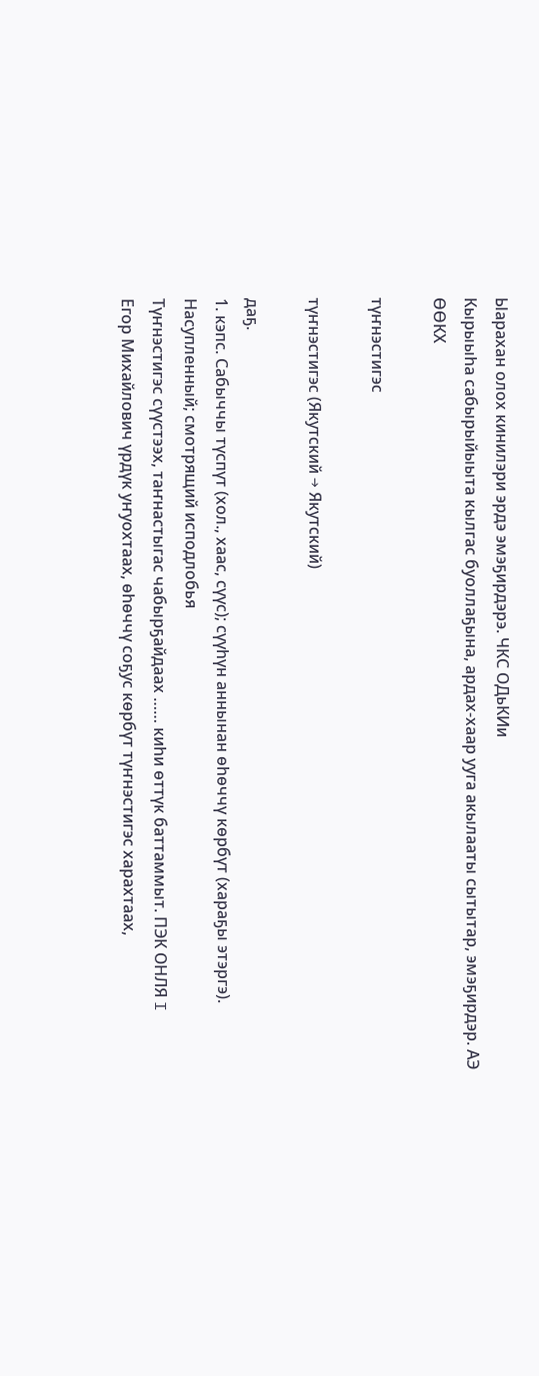Ыарахан олох кинилэри эрдэ эмэҕирдэрэ. ЧКС ОДьКИи
Кырыыһа сабырыйыыта кылгас буоллаҕына, ардах-хаар ууга акылааты сытытар, эмэҕирдэр. АЭ ӨӨКХ

түҥнэстигэс

түҥнэстигэс (Якутский → Якутский)

даҕ.
1. кэпс. Сабыччы түспүт (хол., хаас, сүүс); сүүһүн аннынан өһөччү көрбүт (хараҕы этэргэ). Насупленный; смотрящий исподлобья
Түҥнэстигэс сүүстээх, таҥнастыгас чабырҕайдаах …… киһи өттүк баттаммыт. ПЭК ОНЛЯ I
Егор Михайлович үрдүк уҥуохтаах, өһөччү соҕус көрбүт түҥнэстигэс харахтаах,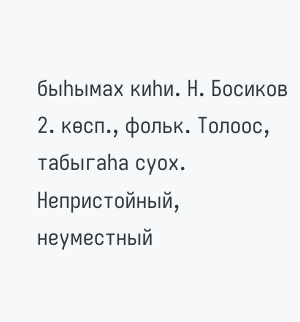быһымах киһи. Н. Босиков
2. көсп., фольк. Толоос, табыгаһа суох. Непристойный, неуместный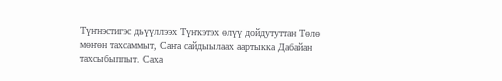Түҥнэстигэс дьүүллээх Түҥкэтэх өлүү дойдутуттан Төлө мөҥөн тахсаммыт, Саҥа сайдыылаах аартыкка Дабайан тахсыбыппыт. Саха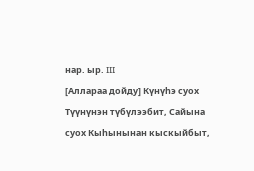нар. ыр. III
[Аллараа дойду] Күнүһэ суох Түүнүнэн түбүлээбит, Сайына суох Кыһынынан кыскыйбыт,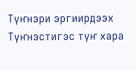Түҥнэри эргиирдээх Түҥнэстигэс түҥ хара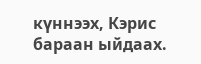күннээх, Кэрис бараан ыйдаах.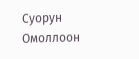Суорун Омоллоон